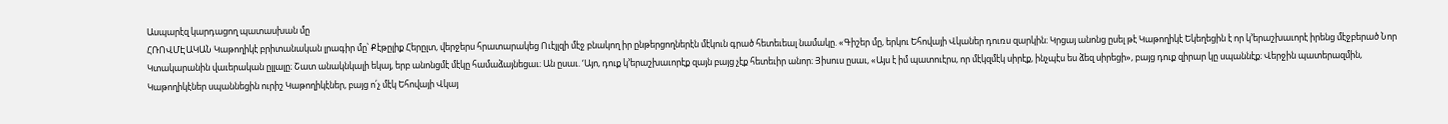Ասպարէզ կարդացող պատասխան մը
ՀՌՈՎՄԷԱԿԱՆ Կաթողիկէ բրիտանական լրագիր մը՝ Քէթըլիք Հերըլտ, վերջերս հրատարակեց Ուէյլզի մէջ բնակող իր ընթերցողներէն մէկուն գրած հետեւեալ նամակը. «Գիշեր մը, երկու Եհովայի Վկաներ դուռս զարկին։ Կրցայ անոնց ըսել թէ Կաթողիկէ Եկեղեցին է որ կ’երաշխաւորէ իրենց մէջբերած Նոր Կտակարանին վաւերական ըլլալը։ Շատ անակնկալի եկայ, երբ անոնցմէ մէկը համաձայնեցաւ։ Ան ըսաւ. ‘Այո, դուք կ’երաշխաւորէք զայն բայց չէք հետեւիր անոր։ Յիսուս ըսաւ, «Այս է իմ պատուէրս, որ մէկզմէկ սիրէք, ինչպէս ես ձեզ սիրեցի», բայց դուք զիրար կը սպաննէք։ Վերջին պատերազմին, Կաթողիկէներ սպաննեցին ուրիշ Կաթողիկէներ, բայց ո՛չ մէկ Եհովայի Վկայ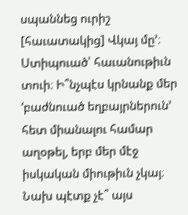սպաննեց ուրիշ [հաւատակից] Վկայ մը’։ Ստիպուած՝ հաւանութիւն տուի։ Ի՞նչպէս կրնանք մեր ‘բաժնուած եղբայրներուն’ հետ միանալու համար աղօթել, երբ մեր մէջ իսկական միութիւն չկայ։ Նախ պէտք չէ՞ այս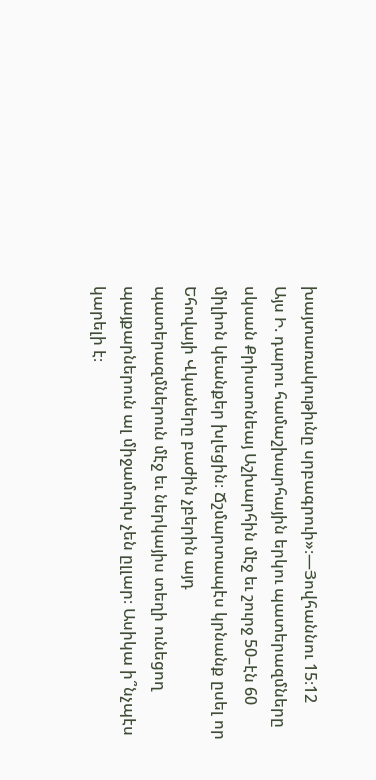խայտառակութիւնը սրբագրուի»։—Յովհաննու 15։12
Այս Ի. դարու համաշխարհային երկու պատերազմները սկսան Քրիստոնեայ Աշխարհին մէջ եւ շուրջ 50–էն 60 միլիոն կեանքեր խլեցին։ Ճշմարտապէս կրնանք ըսել որ Եհովայի Վկաները բաժին չբերին այդ պատերազմներուն մէջ եւ ներկայիս տեղի ունեցող պայքարներուն ալ միջամուխ չեն ըլլար։ Ասիկա ի՞նչպէս կարելի է։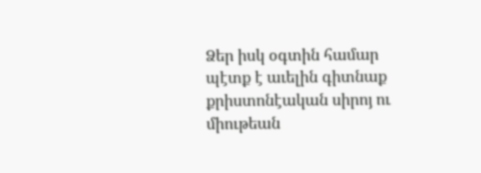Ձեր իսկ օգտին համար պէտք է աւելին գիտնաք քրիստոնէական սիրոյ ու միութեան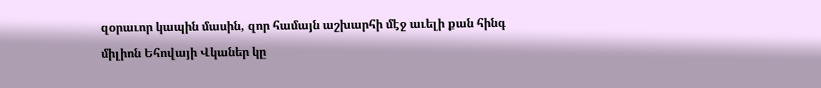զօրաւոր կապին մասին, զոր համայն աշխարհի մէջ աւելի քան հինգ միլիոն Եհովայի Վկաներ կը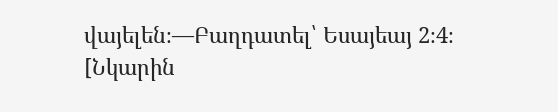վայելեն։—Բաղդատել՝ Եսայեայ 2։4։
[Նկարին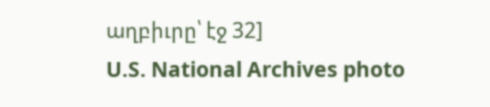աղբիւրը՝ էջ 32]
U.S. National Archives photo